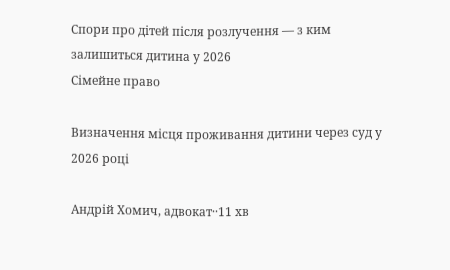Спори про дітей після розлучення — з ким залишиться дитина у 2026
Сімейне право

Визначення місця проживання дитини через суд у 2026 році

Андрій Хомич, адвокат··11 хв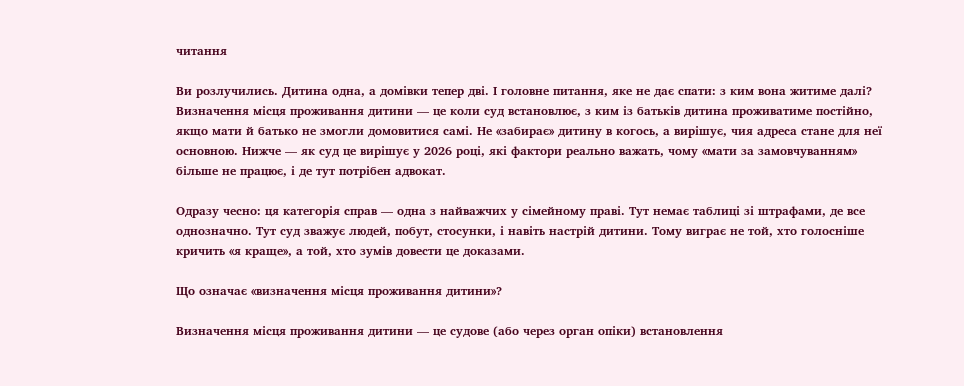читання

Ви розлучились. Дитина одна, а домівки тепер дві. І головне питання, яке не дає спати: з ким вона житиме далі? Визначення місця проживання дитини — це коли суд встановлює, з ким із батьків дитина проживатиме постійно, якщо мати й батько не змогли домовитися самі. Не «забирає» дитину в когось, а вирішує, чия адреса стане для неї основною. Нижче — як суд це вирішує у 2026 році, які фактори реально важать, чому «мати за замовчуванням» більше не працює, і де тут потрібен адвокат.

Одразу чесно: ця категорія справ — одна з найважчих у сімейному праві. Тут немає таблиці зі штрафами, де все однозначно. Тут суд зважує людей, побут, стосунки, і навіть настрій дитини. Тому виграє не той, хто голосніше кричить «я краще», а той, хто зумів довести це доказами.

Що означає «визначення місця проживання дитини»?

Визначення місця проживання дитини — це судове (або через орган опіки) встановлення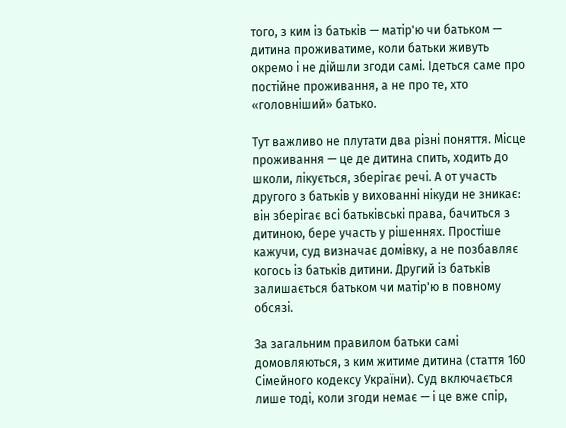того, з ким із батьків — матір'ю чи батьком — дитина проживатиме, коли батьки живуть окремо і не дійшли згоди самі. Ідеться саме про постійне проживання, а не про те, хто «головніший» батько.

Тут важливо не плутати два різні поняття. Місце проживання — це де дитина спить, ходить до школи, лікується, зберігає речі. А от участь другого з батьків у вихованні нікуди не зникає: він зберігає всі батьківські права, бачиться з дитиною, бере участь у рішеннях. Простіше кажучи, суд визначає домівку, а не позбавляє когось із батьків дитини. Другий із батьків залишається батьком чи матір'ю в повному обсязі.

За загальним правилом батьки самі домовляються, з ким житиме дитина (стаття 160 Сімейного кодексу України). Суд включається лише тоді, коли згоди немає — і це вже спір,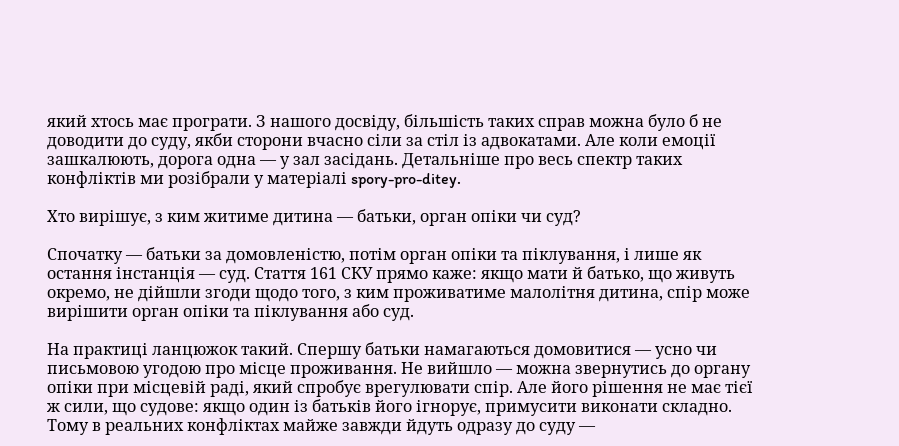який хтось має програти. З нашого досвіду, більшість таких справ можна було б не доводити до суду, якби сторони вчасно сіли за стіл із адвокатами. Але коли емоції зашкалюють, дорога одна — у зал засідань. Детальніше про весь спектр таких конфліктів ми розібрали у матеріалі spory-pro-ditey.

Хто вирішує, з ким житиме дитина — батьки, орган опіки чи суд?

Спочатку — батьки за домовленістю, потім орган опіки та піклування, і лише як остання інстанція — суд. Стаття 161 СКУ прямо каже: якщо мати й батько, що живуть окремо, не дійшли згоди щодо того, з ким проживатиме малолітня дитина, спір може вирішити орган опіки та піклування або суд.

На практиці ланцюжок такий. Спершу батьки намагаються домовитися — усно чи письмовою угодою про місце проживання. Не вийшло — можна звернутись до органу опіки при місцевій раді, який спробує врегулювати спір. Але його рішення не має тієї ж сили, що судове: якщо один із батьків його ігнорує, примусити виконати складно. Тому в реальних конфліктах майже завжди йдуть одразу до суду —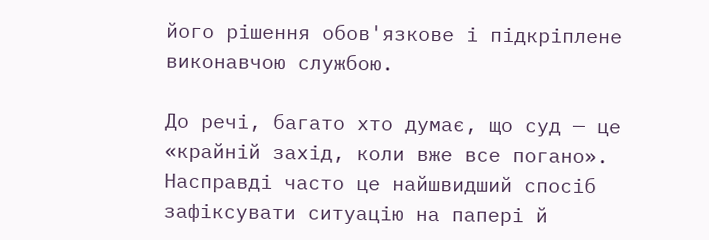його рішення обов'язкове і підкріплене виконавчою службою.

До речі, багато хто думає, що суд — це «крайній захід, коли вже все погано». Насправді часто це найшвидший спосіб зафіксувати ситуацію на папері й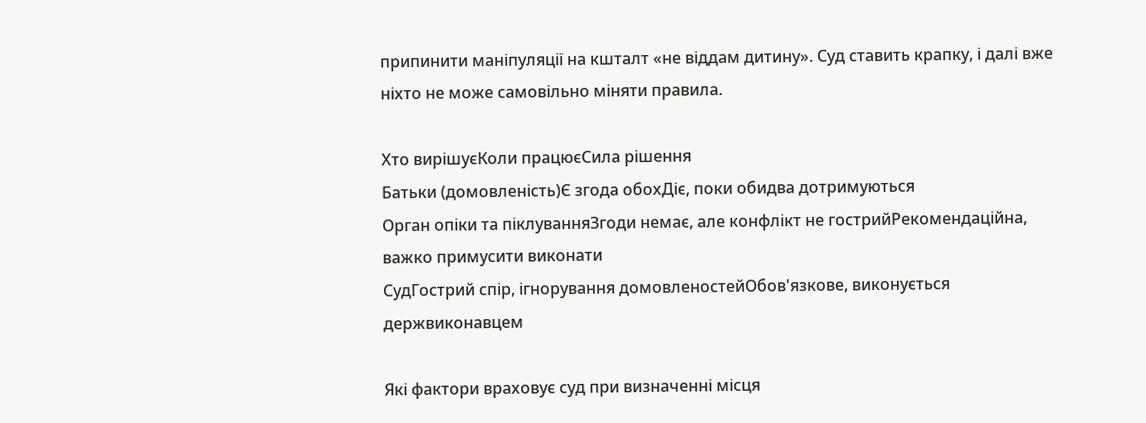припинити маніпуляції на кшталт «не віддам дитину». Суд ставить крапку, і далі вже ніхто не може самовільно міняти правила.

Хто вирішуєКоли працюєСила рішення
Батьки (домовленість)Є згода обохДіє, поки обидва дотримуються
Орган опіки та піклуванняЗгоди немає, але конфлікт не гострийРекомендаційна, важко примусити виконати
СудГострий спір, ігнорування домовленостейОбов'язкове, виконується держвиконавцем

Які фактори враховує суд при визначенні місця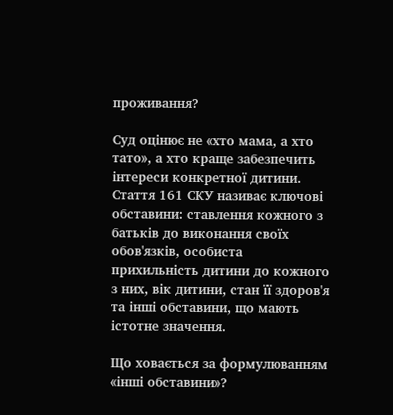проживання?

Суд оцінює не «хто мама, а хто тато», а хто краще забезпечить інтереси конкретної дитини. Стаття 161 СКУ називає ключові обставини: ставлення кожного з батьків до виконання своїх обов'язків, особиста прихильність дитини до кожного з них, вік дитини, стан її здоров'я та інші обставини, що мають істотне значення.

Що ховається за формулюванням «інші обставини»?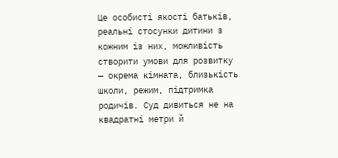Це особисті якості батьків, реальні стосунки дитини з кожним із них, можливість створити умови для розвитку — окрема кімната, близькість школи, режим, підтримка родичів. Суд дивиться не на квадратні метри й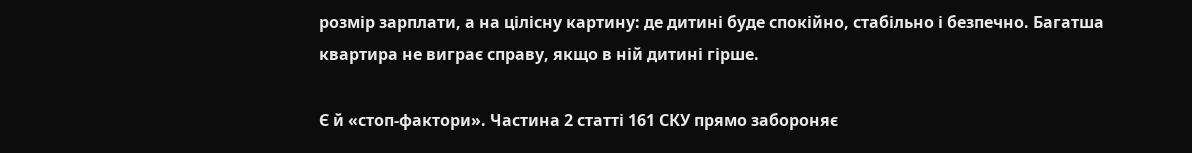розмір зарплати, а на цілісну картину: де дитині буде спокійно, стабільно і безпечно. Багатша квартира не виграє справу, якщо в ній дитині гірше.

Є й «стоп-фактори». Частина 2 статті 161 СКУ прямо забороняє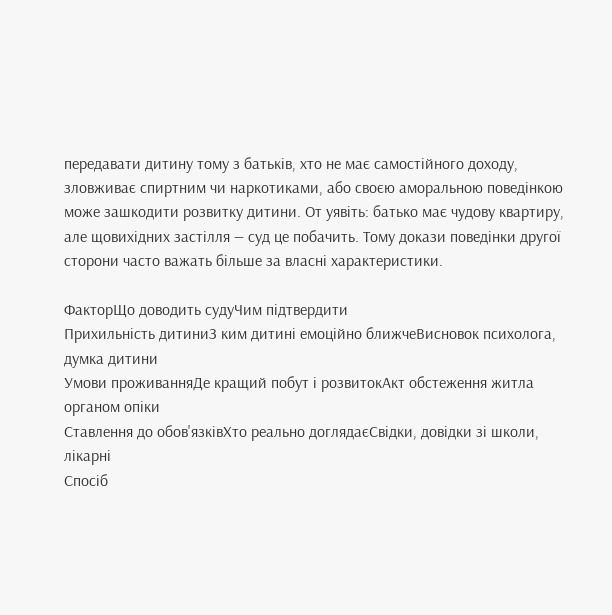передавати дитину тому з батьків, хто не має самостійного доходу, зловживає спиртним чи наркотиками, або своєю аморальною поведінкою може зашкодити розвитку дитини. От уявіть: батько має чудову квартиру, але щовихідних застілля — суд це побачить. Тому докази поведінки другої сторони часто важать більше за власні характеристики.

ФакторЩо доводить судуЧим підтвердити
Прихильність дитиниЗ ким дитині емоційно ближчеВисновок психолога, думка дитини
Умови проживанняДе кращий побут і розвитокАкт обстеження житла органом опіки
Ставлення до обов'язківХто реально доглядаєСвідки, довідки зі школи, лікарні
Спосіб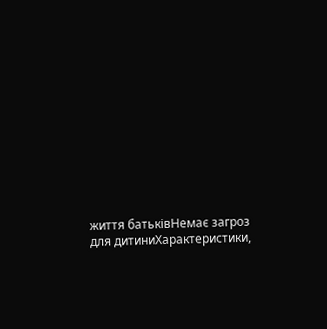життя батьківНемає загроз для дитиниХарактеристики,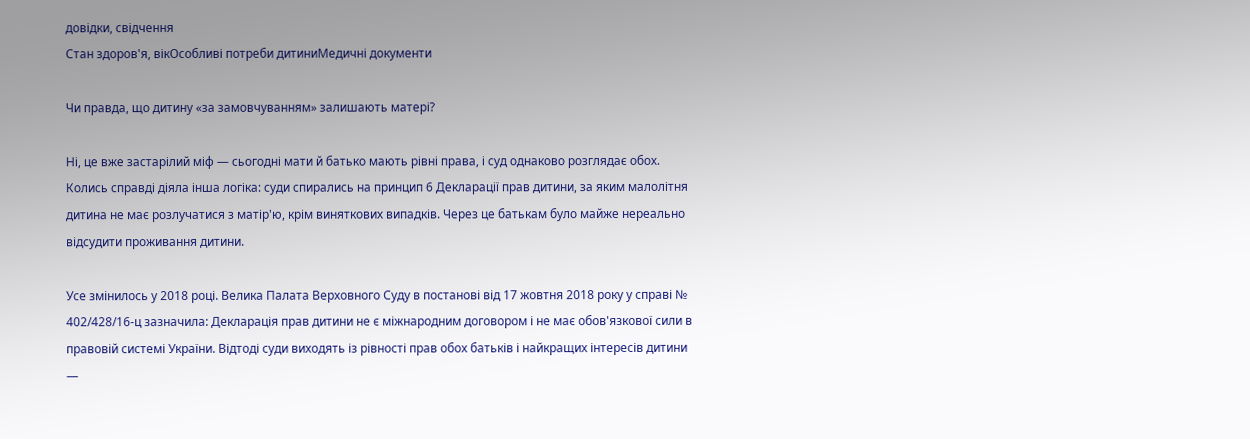довідки, свідчення
Стан здоров'я, вікОсобливі потреби дитиниМедичні документи

Чи правда, що дитину «за замовчуванням» залишають матері?

Ні, це вже застарілий міф — сьогодні мати й батько мають рівні права, і суд однаково розглядає обох. Колись справді діяла інша логіка: суди спирались на принцип 6 Декларації прав дитини, за яким малолітня дитина не має розлучатися з матір'ю, крім виняткових випадків. Через це батькам було майже нереально відсудити проживання дитини.

Усе змінилось у 2018 році. Велика Палата Верховного Суду в постанові від 17 жовтня 2018 року у справі № 402/428/16-ц зазначила: Декларація прав дитини не є міжнародним договором і не має обов'язкової сили в правовій системі України. Відтоді суди виходять із рівності прав обох батьків і найкращих інтересів дитини —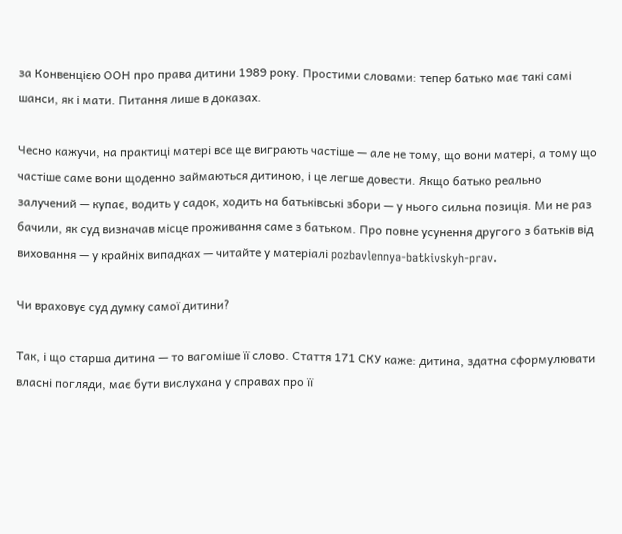за Конвенцією ООН про права дитини 1989 року. Простими словами: тепер батько має такі самі шанси, як і мати. Питання лише в доказах.

Чесно кажучи, на практиці матері все ще виграють частіше — але не тому, що вони матері, а тому що частіше саме вони щоденно займаються дитиною, і це легше довести. Якщо батько реально залучений — купає, водить у садок, ходить на батьківські збори — у нього сильна позиція. Ми не раз бачили, як суд визначав місце проживання саме з батьком. Про повне усунення другого з батьків від виховання — у крайніх випадках — читайте у матеріалі pozbavlennya-batkivskyh-prav.

Чи враховує суд думку самої дитини?

Так, і що старша дитина — то вагоміше її слово. Стаття 171 СКУ каже: дитина, здатна сформулювати власні погляди, має бути вислухана у справах про її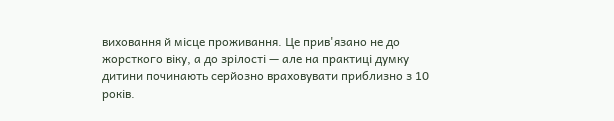виховання й місце проживання. Це прив'язано не до жорсткого віку, а до зрілості — але на практиці думку дитини починають серйозно враховувати приблизно з 10 років.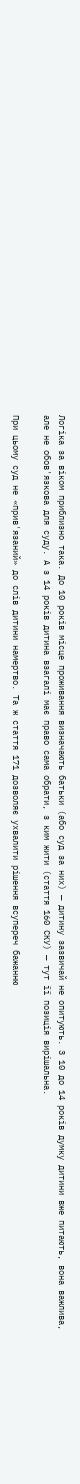Логіка за віком приблизно така. До 10 років місце проживання визначають батьки (або суд за них) — дитину зазвичай не опитують. З 10 до 14 років думку дитини вже питають, вона важлива, але не обов'язкова для суду. А з 14 років дитина взагалі має право сама обрати, з ким жити (стаття 160 СКУ) — тут її позиція вирішальна.

При цьому суд не «прив'язаний» до слів дитини намертво. Та ж стаття 171 дозволяє ухвалити рішення всупереч бажанню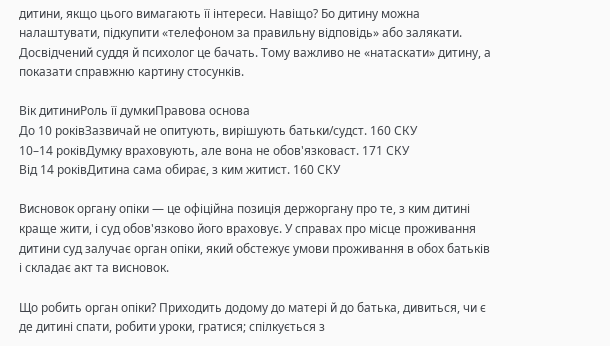дитини, якщо цього вимагають її інтереси. Навіщо? Бо дитину можна налаштувати, підкупити «телефоном за правильну відповідь» або залякати. Досвідчений суддя й психолог це бачать. Тому важливо не «натаскати» дитину, а показати справжню картину стосунків.

Вік дитиниРоль її думкиПравова основа
До 10 роківЗазвичай не опитують, вирішують батьки/судст. 160 СКУ
10–14 роківДумку враховують, але вона не обов'язковаст. 171 СКУ
Від 14 роківДитина сама обирає, з ким житист. 160 СКУ

Висновок органу опіки — це офіційна позиція держоргану про те, з ким дитині краще жити, і суд обов'язково його враховує. У справах про місце проживання дитини суд залучає орган опіки, який обстежує умови проживання в обох батьків і складає акт та висновок.

Що робить орган опіки? Приходить додому до матері й до батька, дивиться, чи є де дитині спати, робити уроки, гратися; спілкується з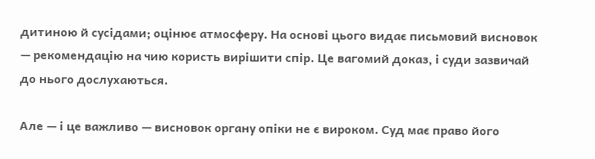дитиною й сусідами; оцінює атмосферу. На основі цього видає письмовий висновок — рекомендацію на чию користь вирішити спір. Це вагомий доказ, і суди зазвичай до нього дослухаються.

Але — і це важливо — висновок органу опіки не є вироком. Суд має право його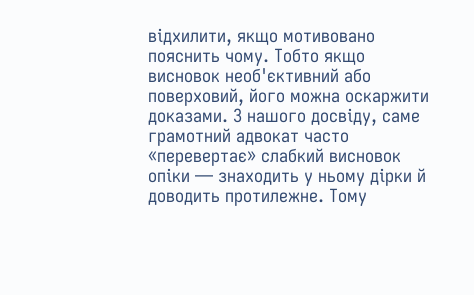відхилити, якщо мотивовано пояснить чому. Тобто якщо висновок необ'єктивний або поверховий, його можна оскаржити доказами. З нашого досвіду, саме грамотний адвокат часто «перевертає» слабкий висновок опіки — знаходить у ньому дірки й доводить протилежне. Тому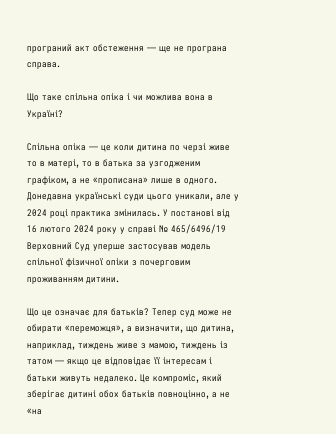програний акт обстеження — ще не програна справа.

Що таке спільна опіка і чи можлива вона в Україні?

Спільна опіка — це коли дитина по черзі живе то в матері, то в батька за узгодженим графіком, а не «прописана» лише в одного. Донедавна українські суди цього уникали, але у 2024 році практика змінилась. У постанові від 16 лютого 2024 року у справі № 465/6496/19 Верховний Суд уперше застосував модель спільної фізичної опіки з почерговим проживанням дитини.

Що це означає для батьків? Тепер суд може не обирати «переможця», а визначити, що дитина, наприклад, тиждень живе з мамою, тиждень із татом — якщо це відповідає її інтересам і батьки живуть недалеко. Це компроміс, який зберігає дитині обох батьків повноцінно, а не «на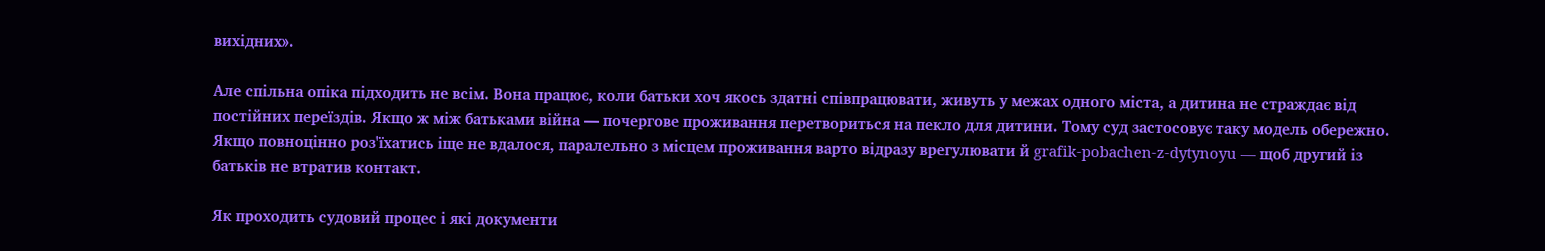вихідних».

Але спільна опіка підходить не всім. Вона працює, коли батьки хоч якось здатні співпрацювати, живуть у межах одного міста, а дитина не страждає від постійних переїздів. Якщо ж між батьками війна — почергове проживання перетвориться на пекло для дитини. Тому суд застосовує таку модель обережно. Якщо повноцінно роз'їхатись іще не вдалося, паралельно з місцем проживання варто відразу врегулювати й grafik-pobachen-z-dytynoyu — щоб другий із батьків не втратив контакт.

Як проходить судовий процес і які документи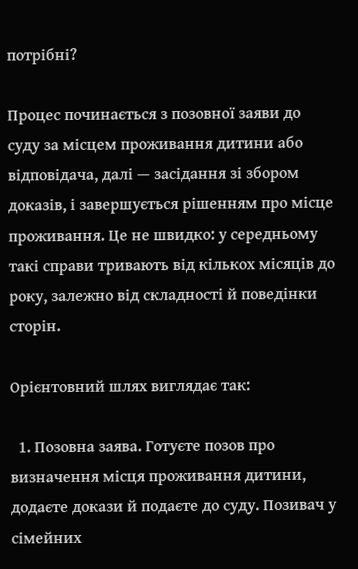потрібні?

Процес починається з позовної заяви до суду за місцем проживання дитини або відповідача, далі — засідання зі збором доказів, і завершується рішенням про місце проживання. Це не швидко: у середньому такі справи тривають від кількох місяців до року, залежно від складності й поведінки сторін.

Орієнтовний шлях виглядає так:

  1. Позовна заява. Готуєте позов про визначення місця проживання дитини, додаєте докази й подаєте до суду. Позивач у сімейних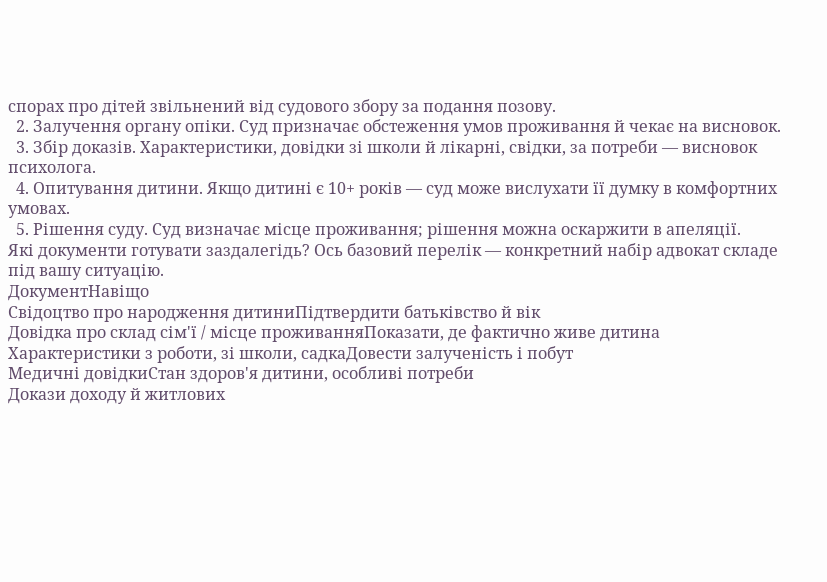спорах про дітей звільнений від судового збору за подання позову.
  2. Залучення органу опіки. Суд призначає обстеження умов проживання й чекає на висновок.
  3. Збір доказів. Характеристики, довідки зі школи й лікарні, свідки, за потреби — висновок психолога.
  4. Опитування дитини. Якщо дитині є 10+ років — суд може вислухати її думку в комфортних умовах.
  5. Рішення суду. Суд визначає місце проживання; рішення можна оскаржити в апеляції.
Які документи готувати заздалегідь? Ось базовий перелік — конкретний набір адвокат складе під вашу ситуацію.
ДокументНавіщо
Свідоцтво про народження дитиниПідтвердити батьківство й вік
Довідка про склад сім'ї / місце проживанняПоказати, де фактично живе дитина
Характеристики з роботи, зі школи, садкаДовести залученість і побут
Медичні довідкиСтан здоров'я дитини, особливі потреби
Докази доходу й житлових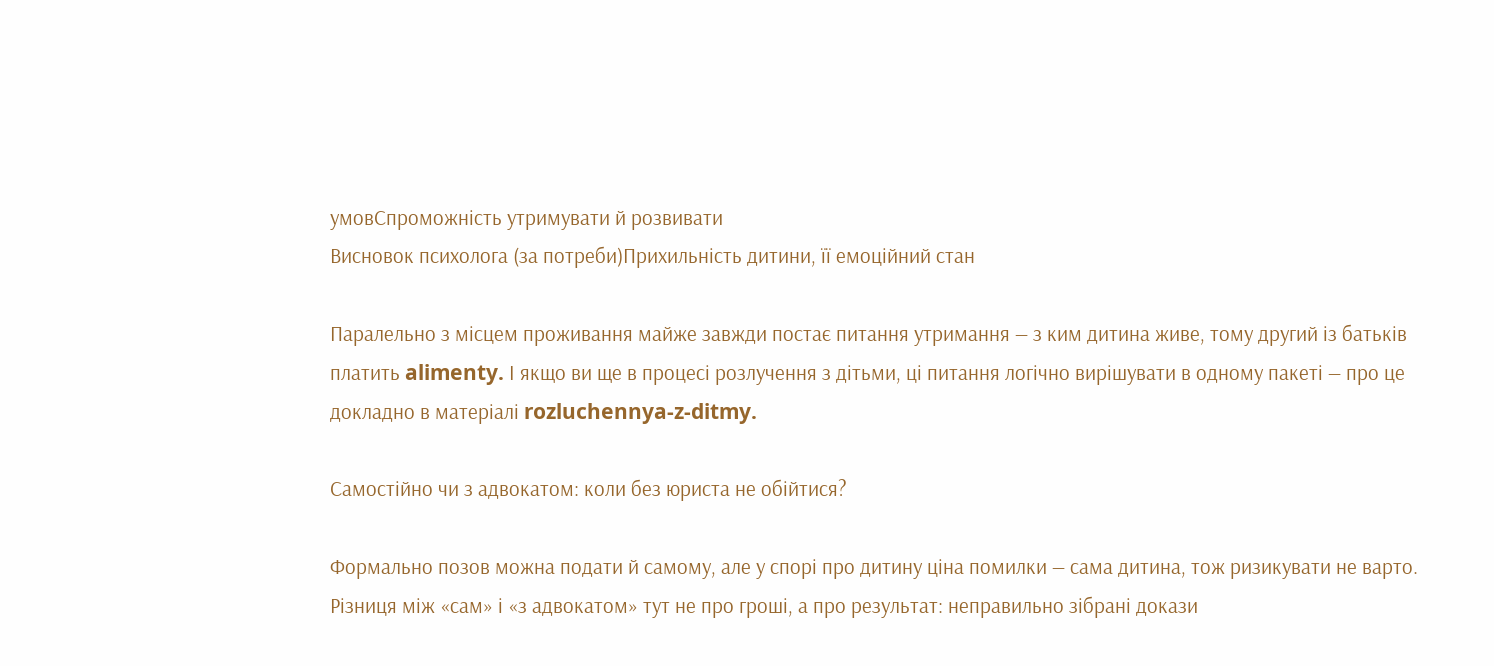умовСпроможність утримувати й розвивати
Висновок психолога (за потреби)Прихильність дитини, її емоційний стан

Паралельно з місцем проживання майже завжди постає питання утримання — з ким дитина живе, тому другий із батьків платить alimenty. І якщо ви ще в процесі розлучення з дітьми, ці питання логічно вирішувати в одному пакеті — про це докладно в матеріалі rozluchennya-z-ditmy.

Самостійно чи з адвокатом: коли без юриста не обійтися?

Формально позов можна подати й самому, але у спорі про дитину ціна помилки — сама дитина, тож ризикувати не варто. Різниця між «сам» і «з адвокатом» тут не про гроші, а про результат: неправильно зібрані докази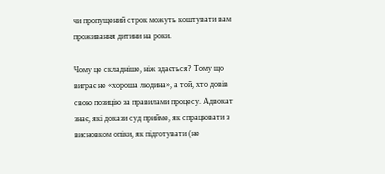чи пропущений строк можуть коштувати вам проживання дитини на роки.

Чому це складніше, ніж здається? Тому що виграє не «хороша людина», а той, хто довів свою позицію за правилами процесу. Адвокат знає, які докази суд прийме, як спрацювати з висновком опіки, як підготувати (не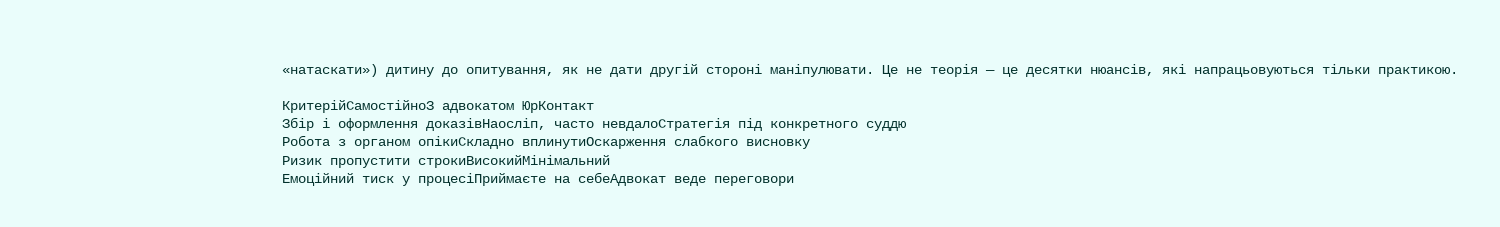«натаскати») дитину до опитування, як не дати другій стороні маніпулювати. Це не теорія — це десятки нюансів, які напрацьовуються тільки практикою.

КритерійСамостійноЗ адвокатом ЮрКонтакт
Збір і оформлення доказівНаосліп, часто невдалоСтратегія під конкретного суддю
Робота з органом опікиСкладно вплинутиОскарження слабкого висновку
Ризик пропустити строкиВисокийМінімальний
Емоційний тиск у процесіПриймаєте на себеАдвокат веде переговори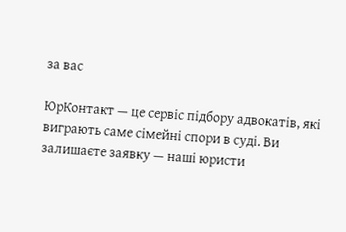за вас

ЮрКонтакт — це сервіс підбору адвокатів, які виграють саме сімейні спори в суді. Ви залишаєте заявку — наші юристи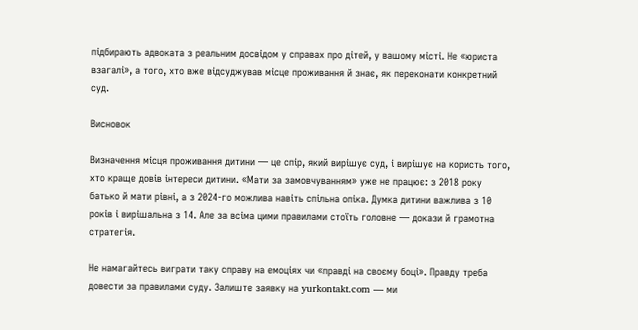підбирають адвоката з реальним досвідом у справах про дітей, у вашому місті. Не «юриста взагалі», а того, хто вже відсуджував місце проживання й знає, як переконати конкретний суд.

Висновок

Визначення місця проживання дитини — це спір, який вирішує суд, і вирішує на користь того, хто краще довів інтереси дитини. «Мати за замовчуванням» уже не працює: з 2018 року батько й мати рівні, а з 2024-го можлива навіть спільна опіка. Думка дитини важлива з 10 років і вирішальна з 14. Але за всіма цими правилами стоїть головне — докази й грамотна стратегія.

Не намагайтесь виграти таку справу на емоціях чи «правді на своєму боці». Правду треба довести за правилами суду. Залиште заявку на yurkontakt.com — ми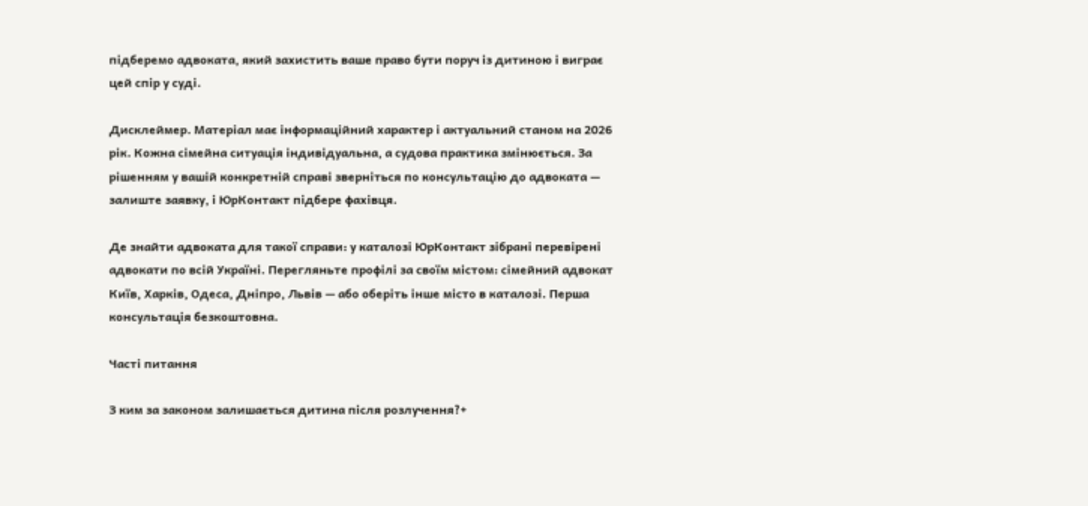підберемо адвоката, який захистить ваше право бути поруч із дитиною і виграє цей спір у суді.

Дисклеймер. Матеріал має інформаційний характер і актуальний станом на 2026 рік. Кожна сімейна ситуація індивідуальна, а судова практика змінюється. За рішенням у вашій конкретній справі зверніться по консультацію до адвоката — залиште заявку, і ЮрКонтакт підбере фахівця.

Де знайти адвоката для такої справи: у каталозі ЮрКонтакт зібрані перевірені адвокати по всій Україні. Перегляньте профілі за своїм містом: сімейний адвокат Київ, Харків, Одеса, Дніпро, Львів — або оберіть інше місто в каталозі. Перша консультація безкоштовна.

Часті питання

З ким за законом залишається дитина після розлучення?+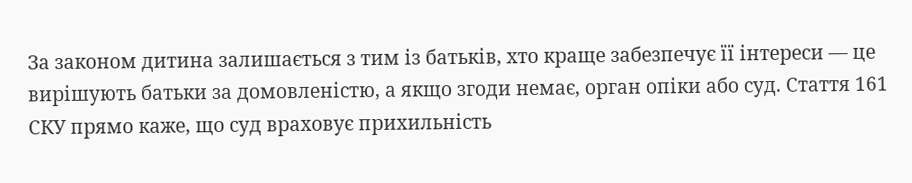За законом дитина залишається з тим із батьків, хто краще забезпечує її інтереси — це вирішують батьки за домовленістю, а якщо згоди немає, орган опіки або суд. Стаття 161 СКУ прямо каже, що суд враховує прихильність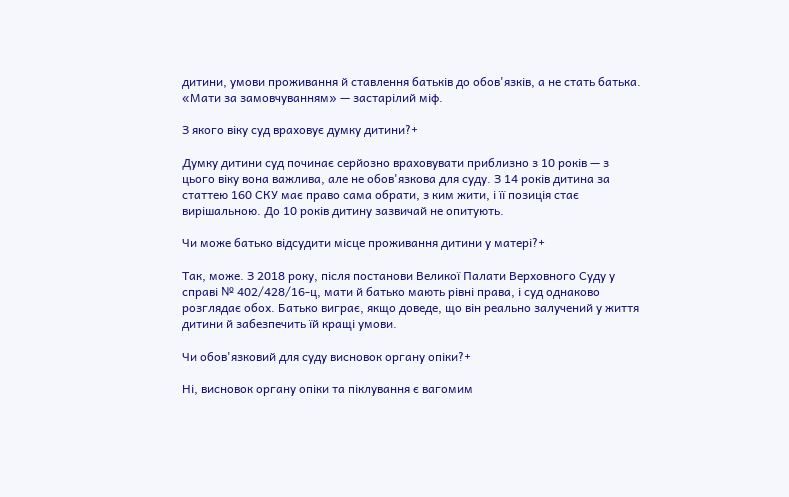дитини, умови проживання й ставлення батьків до обов'язків, а не стать батька. «Мати за замовчуванням» — застарілий міф.

З якого віку суд враховує думку дитини?+

Думку дитини суд починає серйозно враховувати приблизно з 10 років — з цього віку вона важлива, але не обов'язкова для суду. З 14 років дитина за статтею 160 СКУ має право сама обрати, з ким жити, і її позиція стає вирішальною. До 10 років дитину зазвичай не опитують.

Чи може батько відсудити місце проживання дитини у матері?+

Так, може. З 2018 року, після постанови Великої Палати Верховного Суду у справі № 402/428/16-ц, мати й батько мають рівні права, і суд однаково розглядає обох. Батько виграє, якщо доведе, що він реально залучений у життя дитини й забезпечить їй кращі умови.

Чи обов'язковий для суду висновок органу опіки?+

Ні, висновок органу опіки та піклування є вагомим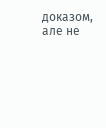доказом, але не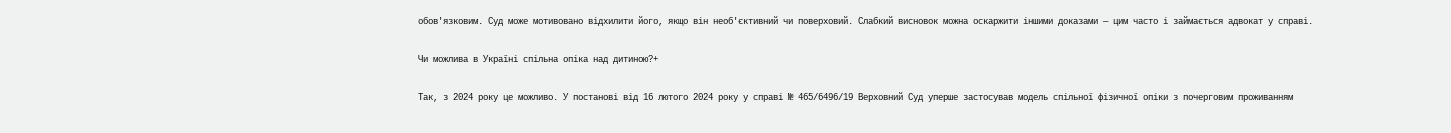обов'язковим. Суд може мотивовано відхилити його, якщо він необ'єктивний чи поверховий. Слабкий висновок можна оскаржити іншими доказами — цим часто і займається адвокат у справі.

Чи можлива в Україні спільна опіка над дитиною?+

Так, з 2024 року це можливо. У постанові від 16 лютого 2024 року у справі № 465/6496/19 Верховний Суд уперше застосував модель спільної фізичної опіки з почерговим проживанням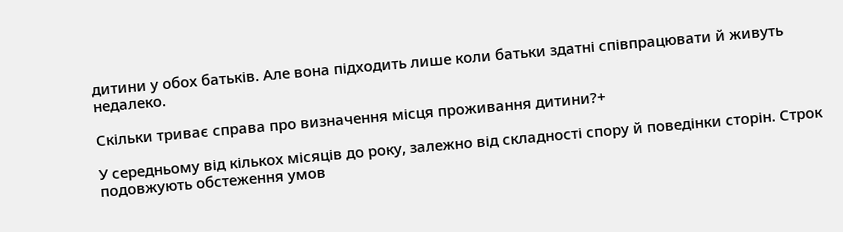дитини у обох батьків. Але вона підходить лише коли батьки здатні співпрацювати й живуть недалеко.

Скільки триває справа про визначення місця проживання дитини?+

У середньому від кількох місяців до року, залежно від складності спору й поведінки сторін. Строк подовжують обстеження умов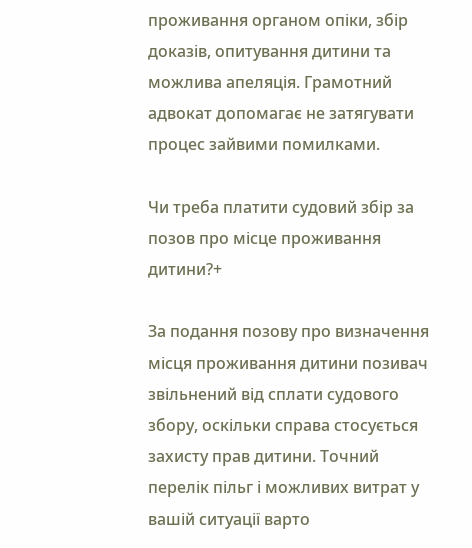проживання органом опіки, збір доказів, опитування дитини та можлива апеляція. Грамотний адвокат допомагає не затягувати процес зайвими помилками.

Чи треба платити судовий збір за позов про місце проживання дитини?+

За подання позову про визначення місця проживання дитини позивач звільнений від сплати судового збору, оскільки справа стосується захисту прав дитини. Точний перелік пільг і можливих витрат у вашій ситуації варто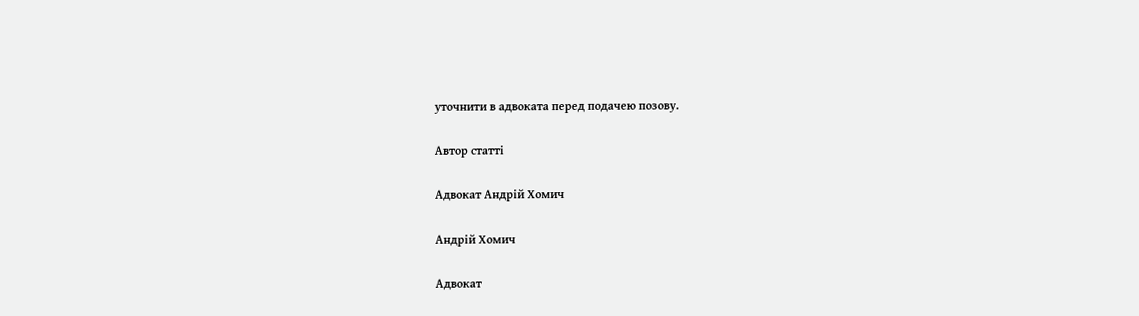уточнити в адвоката перед подачею позову.

Автор статті

Адвокат Андрій Хомич

Андрій Хомич

Адвокат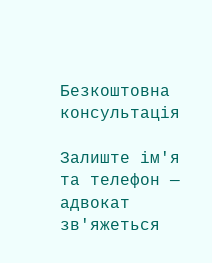Безкоштовна консультація

Залиште ім'я та телефон — адвокат зв'яжеться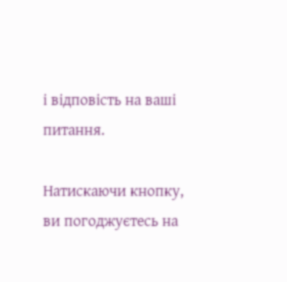і відповість на ваші питання.

Натискаючи кнопку, ви погоджуєтесь на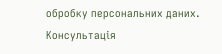обробку персональних даних. Консультація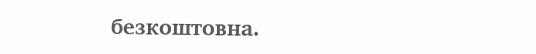безкоштовна.